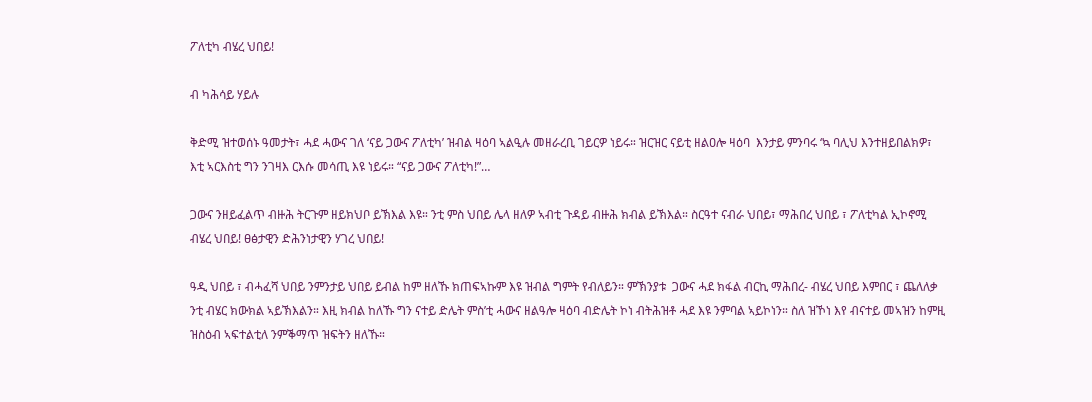ፖለቲካ ብሄረ ህበይ!

ብ ካሕሳይ ሃይሉ

ቅድሚ ዝተወሰኑ ዓመታት፣ ሓደ ሓውና ገለ ‘ናይ ጋውና ፖለቲካ’ ዝብል ዛዕባ ኣልዒሉ መዘራረቢ ገይርዎ ነይሩ። ዝርዝር ናይቲ ዘልዐሎ ዛዕባ  እንታይ ምንባሩ ‘ኳ ባሊህ እንተዘይበልክዎ፣ እቲ ኣርእስቲ ግን ንገዛእ ርእሱ መሳጢ እዩ ነይሩ። “ናይ ጋውና ፖለቲካ!”…

ጋውና ንዘይፈልጥ ብዙሕ ትርጉም ዘይክህቦ ይኽእል እዩ። ንቲ ምስ ህበይ ሌላ ዘለዎ ኣብቲ ጉዳይ ብዙሕ ክብል ይኽእል። ስርዓተ ናብራ ህበይ፣ ማሕበረ ህበይ ፣ ፖለቲካል ኢኮኖሚ ብሄረ ህበይ! ፀፅታዊን ድሕንነታዊን ሃገረ ህበይ!

ዓዲ ህበይ ፣ ብሓፈሻ ህበይ ንምንታይ ህበይ ይብል ከም ዘለኹ ክጠፍኣኩም እዩ ዝብል ግምት የብለይን። ምኽንያቱ  ጋውና ሓደ ክፋል ብርኪ ማሕበረ- ብሄረ ህበይ እምበር ፣ ጨለለቃ ንቲ ብሄር ክውክል ኣይኽእልን። እዚ ክብል ከለኹ ግን ናተይ ድሌት ምስ’ቲ ሓውና ዘልዓሎ ዛዕባ ብድሌት ኮነ ብትሕዝቶ ሓደ እዩ ንምባል ኣይኮነን። ስለ ዝኾነ እየ ብናተይ መኣዝን ከምዚ ዝስዕብ ኣፍተልቲለ ንምቕማጥ ዝፍትን ዘለኹ።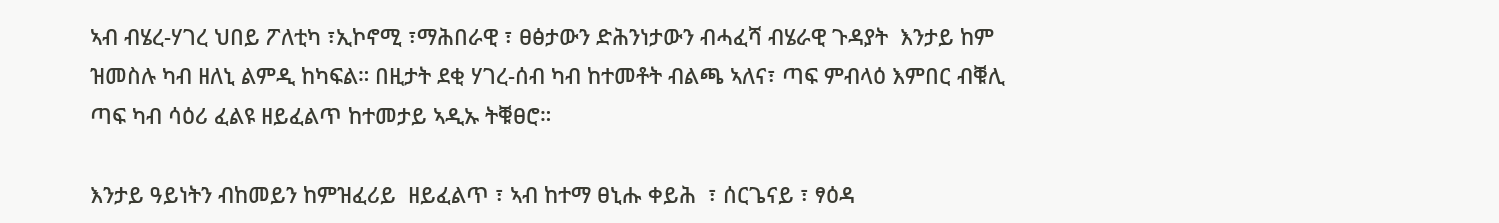ኣብ ብሄረ-ሃገረ ህበይ ፖለቲካ ፣ኢኮኖሚ ፣ማሕበራዊ ፣ ፀፅታውን ድሕንነታውን ብሓፈሻ ብሄራዊ ጉዳያት  እንታይ ከም ዝመስሉ ካብ ዘለኒ ልምዲ ከካፍል። በዚታት ደቂ ሃገረ-ሰብ ካብ ከተመቶት ብልጫ ኣለና፣ ጣፍ ምብላዕ እምበር ብቑሊ ጣፍ ካብ ሳዕሪ ፈልዩ ዘይፈልጥ ከተመታይ ኣዲኡ ትቑፀሮ።

እንታይ ዓይነትን ብከመይን ከምዝፈሪይ  ዘይፈልጥ ፣ ኣብ ከተማ ፀኒሑ ቀይሕ  ፣ ሰርጌናይ ፣ ፃዕዳ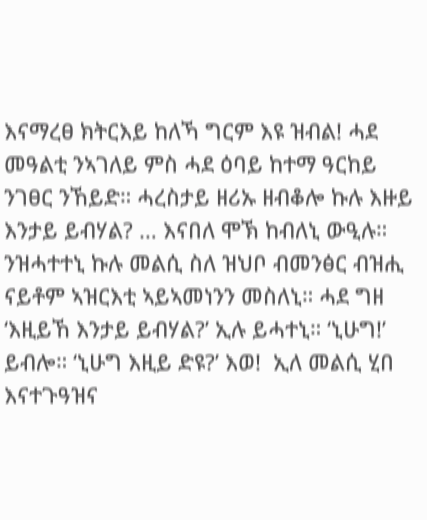እናማረፀ ክትርእይ ከለኻ ግርም እዩ ዝብል! ሓደ መዓልቲ ንኣገለይ ምስ ሓደ ዕባይ ከተማ ዓርከይ ንገፀር ንኸይድ። ሓረስታይ ዘሪኡ ዘብቆሎ ኩሉ እዙይ እንታይ ይብሃል? … እናበለ ሞኽ ከብለኒ ውዒሉ። ንዝሓተተኒ ኩሉ መልሲ ስለ ዝህቦ ብመንፅር ብዝሒ ናይቶም ኣዝርእቲ ኣይኣመነንን መስለኒ። ሓደ ግዘ ‘እዚይኸ እንታይ ይብሃል?’ ኢሉ ይሓተኒ። ‘ኒሁግ!’ ይብሎ። ‘ኒሁግ እዚይ ድዩ?’ እወ!  ኢለ መልሲ ሂበ እናተጉዓዝና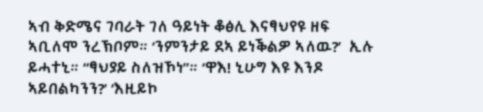ኣብ ቅድሜና ገባራት ገለ ዓይነት ቆፅሊ እናፃህየዩ ዘፍ ኣቢለሞ ንረኽቦም። ‘ንምንታይ ደኣ ይነቕልዎ ኣለዉ?’  ኢሉ ይሓተኒ። “ፃህያይ ስለዝኾነ”። ‘ዋእ! ኒሁግ እዩ እንዶ ኣይበልካንን?’ ‘እዚይኮ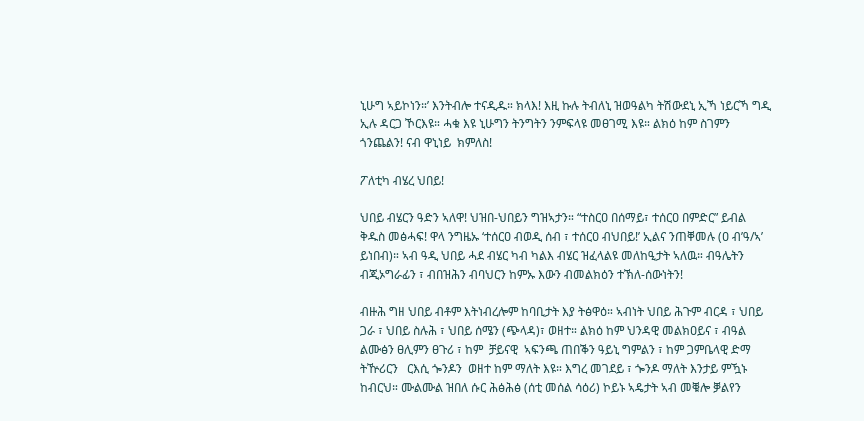ኒሁግ ኣይኮነን።’ እንትብሎ ተናዲዱ። ክላእ! እዚ ኩሉ ትብለኒ ዝወዓልካ ትሽውደኒ ኢኻ ነይርኻ ግዲ ኢሉ ዳርጋ ኾርእዩ። ሓቁ እዩ ኒሁግን ትንግትን ንምፍላዩ መፀገሚ እዩ። ልክዕ ከም ስገምን ጎንጨልን! ናብ ዋኒነይ  ክምለስ!

ፖለቲካ ብሄረ ህበይ!

ህበይ ብሄርን ዓድን ኣለዋ! ህዝበ-ህበይን ግዝኣታን። “ተስርዐ በሰማይ፣ ተሰርዐ በምድር” ይብል ቅዱስ መፅሓፍ! ዋላ ንግዜኡ ‘ተሰርዐ ብወዲ ሰብ ፣ ተሰርዐ ብህበይ!’ ኢልና ንጠቐመሉ (ዐ ብ’ዓ/ኣ’ ይነበብ)። ኣብ ዓዲ ህበይ ሓደ ብሄር ካብ ካልእ ብሄር ዝፈላልዩ መለከዒታት ኣለዉ። ብዓሌትን ብጂኦግራፊን ፣ ብበዝሕን ብባህርን ከምኡ እውን ብመልክዕን ተኽለ-ሰውነትን!

ብዙሕ ግዘ ህበይ ብቶም እትነብረሎም ከባቢታት እያ ትፅዋዕ። ኣብነት ህበይ ሕጉም ብርዳ ፣ ህበይ ጋራ ፣ ህበይ ስሉሕ ፣ ህበይ ሰሜን (ጭላዳ)፣ ወዘተ። ልክዕ ከም ህንዳዊ መልክዐይና ፣ ብዓል  ልሙፅን ፀሊምን ፀጉሪ ፣ ከም  ቻይናዊ  ኣፍንጫ ጠበቕን ዓይኒ ግምልን ፣ ከም ጋምቤላዊ ድማ ትዅሪርን   ርእሲ ጐንዶን  ወዘተ ከም ማለት እዩ። እግረ መገደይ ፣ ጐንዶ ማለት እንታይ ምዃኑ ከብርህ። ሙልሙል ዝበለ ሱር ሕፅሕፅ (ሰቲ መሰል ሳዕሪ) ኮይኑ ኣዴታት ኣብ መቑሎ ቓልየን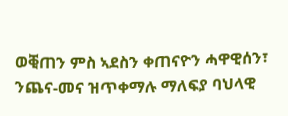ወቒጠን ምስ ኣደስን ቀጠናዮን ሓዋዊሰን፣ ንጨና-መና ዝጥቀማሉ ማለፍያ ባህላዊ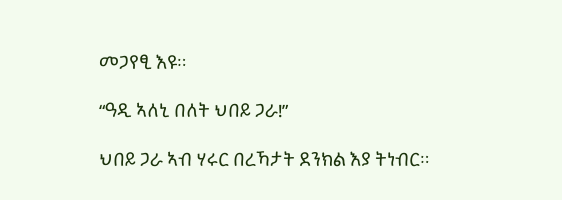መጋየፂ እዩ።

“ዓዲ ኣለኒ በለት ህበይ ጋራ!”

ህበይ ጋራ ኣብ ሃሩር በረኻታት ደንክል እያ ትነብር።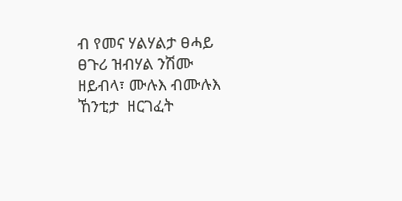ብ የመና ሃልሃልታ ፀሓይ ፀጉሪ ዝብሃል ንሽሙ ዘይብላ፣ ሙሉእ ብሙሉእ ኸንቲታ  ዘርገፈት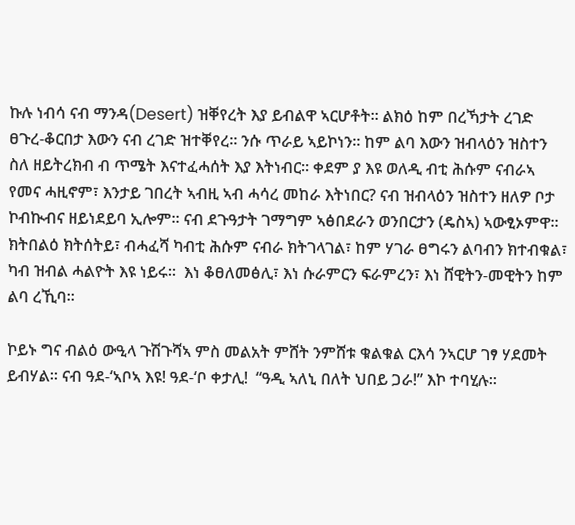ኩሉ ነብሳ ናብ ማንዳ(Desert) ዝቐየረት እያ ይብልዋ ኣርሆቶት። ልክዕ ከም በረኻታት ረገድ ፀጉረ-ቆርበታ እውን ናብ ረገድ ዝተቐየረ። ንሱ ጥራይ ኣይኮነን። ከም ልባ እውን ዝብላዕን ዝስተን ስለ ዘይትረክብ ብ ጥሜት እናተፈሓሰት እያ እትነብር። ቀደም ያ እዩ ወለዲ ብቲ ሕሱም ናብራኣ የመና ሓዚኖም፣ እንታይ ገበረት ኣብዚ ኣብ ሓሳረ መከራ እትነበር? ናብ ዝብላዕን ዝስተን ዘለዎ ቦታ ኮብኲብና ዘይነደይባ ኢሎም። ናብ ደጉዓታት ገማግም ኣፅበደራን ወንበርታን (ዴስኣ) ኣውፂኦምዋ። ክትበልዕ ክትሰትይ፣ ብሓፈሻ ካብቲ ሕሱም ናብራ ክትገላገል፣ ከም ሃገራ ፀግሩን ልባብን ክተብቁል፣ ካብ ዝብል ሓልዮት እዩ ነይሩ።  እነ ቆፀለመፅሊ፣ እነ ሱራምርን ፍራምረን፣ እነ ሸዊትን-መዊትን ከም ልባ ረኺባ።

ኮይኑ ግና ብልዕ ውዒላ ጉሽጉሻኣ ምስ መልአት ምሸት ንምሸቱ ቁልቁል ርእሳ ንኣርሆ ገፃ ሃደመት ይብሃል። ናብ ዓደ-‘ኣቦኣ እዩ! ዓደ-‘ቦ ቀታሊ!  “ዓዲ ኣለኒ በለት ህበይ ጋራ!” እኮ ተባሂሉ።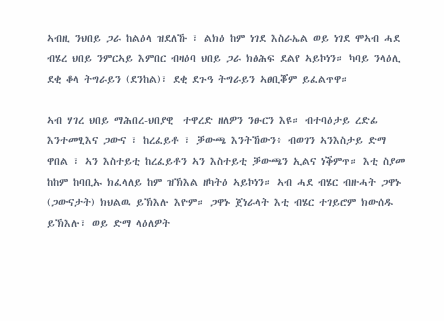ኣብዚ ንህበይ ጋራ ከልዕላ ዝደለኹ ፣ ልክዕ ከም ነገደ እስራኤል ወይ ነገደ ሞኣብ ሓደ ብሄረ ህበይ ንምርኣይ እምበር ብዛዕባ ህበይ ጋራ ክፅሕፍ ደልየ ኣይኮነን። ካባይ ንላዕሊ ደቂ ቆላ ትግራይን (ደንከል)፣ ደቂ ደጉዓ ትግራይን ኣፀቢቖም ይፈልጥዋ።

ኣብ ሃገረ ህበይ ማሕበረ-ህበያዊ  ተዋረድ ዘለዎን ንፁርን እዩ። ብተባዕታይ ረድፊ እንተመፂእና ጋውና ፣ ከረፈይቶ ፣ ቓውጫ እንትኸውን፥ ብወገን ኣንእስታይ ድማ ዋበል ፣ ኣን እስተይቲ ከረፈይቶን ኣን እስተይቲ ቓውጫን ኢልና ነቕምጥ። እቲ ስያመ ከከም ከባቢኡ ክፈላለይ ከም ዝኽእል ዘካትዕ ኣይኮነን። ኣብ ሓደ ብሄር ብዙሓት ጋዋኑ (ጋውናታት) ክህልዉ ይኽእሉ እዮም። ጋዋኑ ጀነራላት እቲ ብሄር ተገይሮም ክውሰዱ ይኽእሉ፣ ወይ ድማ ላዕለዎት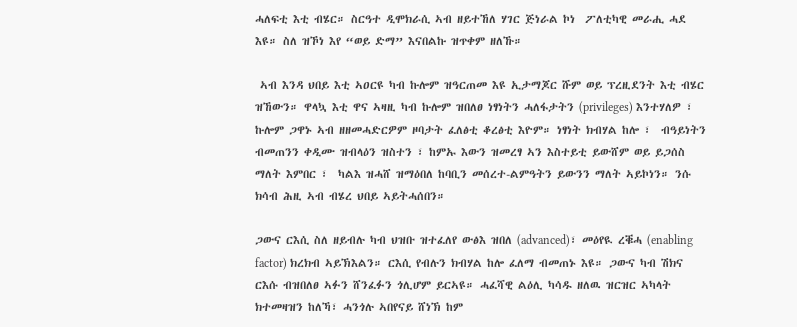ሓለፍቲ እቲ ብሄር። ስርዓተ ዲሞክራሲ ኣብ ዘይተኸለ ሃገር ጅነራል ኮነ  ፖለቲካዊ መራሒ ሓደ እዩ። ስለ ዝኾነ እየ “ወይ ድማ” እናበልኩ ዝጥቀም ዘለኹ።

 ኣብ እንዳ ህበይ እቲ ኣዐርዩ ካብ ኩሎም ዝዓርጠመ እዩ ኢታማጆር ሹም ወይ ፕረዚደንት እቲ ብሄር ዝኸውን። ዋላኳ እቲ ዋና ኣዛዚ ካብ ኩሎም ዝበለፀ ነፃነትን ሓለፋታትን (privileges) እንተሃለዎ ፣ ኩሎም ጋዋኑ ኣብ ዘዘመሓድርዎም ዞባታት ፈለፅቲ ቆረፅቲ እዮም። ነፃነት ክብሃል ከሎ ፣  ብዓይነትን ብመጠንን ቀዲሙ ዝብላዕን ዝስተን ፣ ከምኡ እውን ዝመረፃ ኣን እስተይቲ ይውሸም ወይ ይጋሰስ ማለት እምበር ፣  ካልእ ዝሓሸ ዝማዕበለ ከባቢን መሰረተ-ልምዓትን ይውንን ማለት ኣይኮነን። ንሱ ክሳብ ሕዚ ኣብ ብሄረ ህበይ ኣይትሓሰበን።

ጋውና ርእሲ ስለ ዘይብሉ ካብ ህዝቡ ዝተፈለየ ውፅእ ዝበለ (advanced)፣ መዕየዪ ረቑሓ (enabling factor) ክረክብ ኣይኽእልን። ርእሲ የብሉን ክብሃል ከሎ ፈለማ ብመጠኑ እዩ። ጋውና ካብ ሽክና ርእሱ ብዝበለፀ ኣፉን ሸንፈፉን ጎሊሆም ይርኣዩ። ሓፈሻዊ ልዕሊ ካሳዱ ዘለዉ ዝርዝር ኣካላት ክተመዛዝን ከለኻ፣ ሓንጎሉ ኣበየናይ ሸነኽ ከም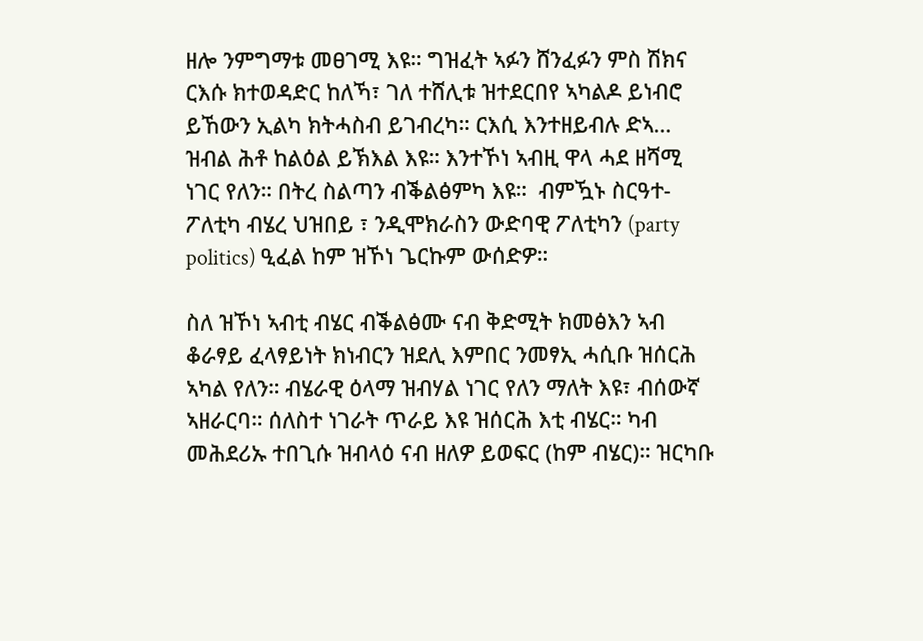ዘሎ ንምግማቱ መፀገሚ እዩ። ግዝፈት ኣፉን ሸንፈፉን ምስ ሽክና ርእሱ ክተወዳድር ከለኻ፣ ገለ ተሸሊቱ ዝተደርበየ ኣካልዶ ይነብሮ ይኸውን ኢልካ ክትሓስብ ይገብረካ። ርእሲ እንተዘይብሉ ድኣ… ዝብል ሕቶ ከልዕል ይኽእል እዩ። እንተኾነ ኣብዚ ዋላ ሓደ ዘሻሚ ነገር የለን። በትረ ስልጣን ብቕልፅምካ እዩ።  ብምዃኑ ስርዓተ-ፖለቲካ ብሄረ ህዝበይ ፣ ንዲሞክራስን ውድባዊ ፖለቲካን (party politics) ዒፈል ከም ዝኾነ ጌርኩም ውሰድዎ።

ስለ ዝኾነ ኣብቲ ብሄር ብቕልፅሙ ናብ ቅድሚት ክመፅእን ኣብ ቆራፃይ ፈላፃይነት ክነብርን ዝደሊ እምበር ንመፃኢ ሓሲቡ ዝሰርሕ ኣካል የለን። ብሄራዊ ዕላማ ዝብሃል ነገር የለን ማለት እዩ፣ ብሰውኛ ኣዘራርባ። ሰለስተ ነገራት ጥራይ እዩ ዝሰርሕ እቲ ብሄር። ካብ መሕደሪኡ ተበጊሱ ዝብላዕ ናብ ዘለዎ ይወፍር (ከም ብሄር)። ዝርካቡ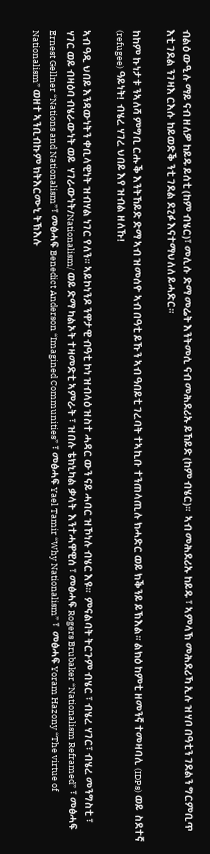ብልዕ ውዒሉ ማይ ናብ ዘለዎ ከይዱ ይሰቲ (ከም ብሄር)፣ መሊሱ ድማ መሬት እንትመሲ ናብ መሕደሪኡ ይኸይድ (ከም ብሄር)።  ኣብ መሕደሪኡ ከይዱ ፣ ኣምላኽ መሕደሪኻ ኢሉ ዝሃቦ በዓቲን ገደልን ግርምቢጥ እቲ ገደል ንገዛእ ርእሱ ከይወድቕ ንቲ ገደል ደጊፉ እናተማህለለ ይሓድር።

ከከም ኩነታቱ ንኣለሻ ምግቢ ርሑቕ እንትኸይድ ድማ ኣብ ዝመሰዮ ኣብ በዓቲ ይኹን ኣብ ዓበይቲ ገረባት ተኣኪቡ ተንጠላጢሉ ክሓድር ወይ ክቕንይ ይኽእል። ልክዕ ከምቲ ዘመንኛ ተመዛባሊ (IDPs) ወይ  ስደተኛ (refugee) ዓይነት!  ብሄረ ሃገረ ህበይ እየ ዝብል ዘለኹ!

ኣብ ዓዲ ህበይ እንዳውነትን ቀቢላዊነት ዝብሃል ነገር የለን። ኣይኮነንዶ ንዋታዊ ብዓቲ ኮነ ዝብላዕ ዝስተ ሓዳር ውን ናይ ሓባር ዝኾነሉ ብሄር እዩ።  ምናልባት ትርጉም ብሄር ፣ ብሄረ ሃገር፣ ብሄረ መንግስቲ ፣  ሃገር ወይ ብዛዕባ ብሄራውነት ወይ  ሃገራውነት/Nationalism/ ወይ ድማ ካልኦት ተዛመድቲ ኣምራት ፣ ዝበሉ ቴክኒካል ቃላት  እንተሓዋዊሰ ፣ መፅሓፍ Rogers Brubaker “Nationalism Reframed” ፣ መፅሓፍ Ernest Gellner “Nations and Nationalism”፣ መፅሓፍ Benedict Anderson “Imagined Communities” ፣ መፅሓፍ Yael Tamir “Why Nationalism” ፣  መፅሓፍ Yoram Hazony “The virtue of Nationalism” ወዘተ ኣንቢብኩም ክትእርሙኒ ትኽእሉ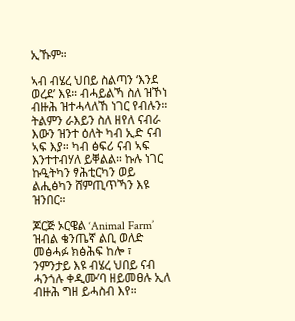ኢኹም።

ኣብ ብሄረ ህበይ ስልጣን ‘እንደ ወረደ’ እዩ። ብሓይልኻ ስለ ዝኾነ ብዙሕ ዝተሓላለኸ ነገር የብሉን። ትልምን ራእይን ስለ ዘየለ ናብራ እውን ዝንተ ዕለት ካብ ኢድ ናብ ኣፍ እያ። ካብ ፅፍሪ ናብ ኣፍ እንተተብሃለ ይቐልል። ኩሉ ነገር ኩዒትካን ፃሕቲርካን ወይ ልሒፅካን ሸምጢጥኻን እዩ ዝንበር።

ጆርጅ ኦርዌል ‘Animal Farm’ ዝብል ቄንጤኛ ልቢ ወለድ መፅሓፉ ክፅሕፍ ከሎ ፣ ንምንታይ እዩ ብሄረ ህበይ ናብ ሓንጎሉ ቀዲሙ’ባ ዘይመፀሉ ኢለ ብዙሕ ግዘ ይሓስብ እየ።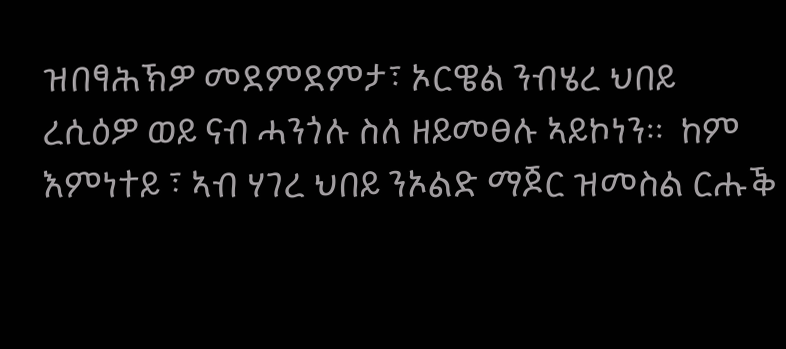ዝበፃሕኽዎ መደምደምታ፣ ኦርዌል ንብሄረ ህበይ  ረሲዕዎ ወይ ናብ ሓንጎሉ ስለ ዘይመፀሉ ኣይኮነን።  ከም እምነተይ ፣ ኣብ ሃገረ ህበይ ንኦልድ ማጆር ዝመስል ርሑቕ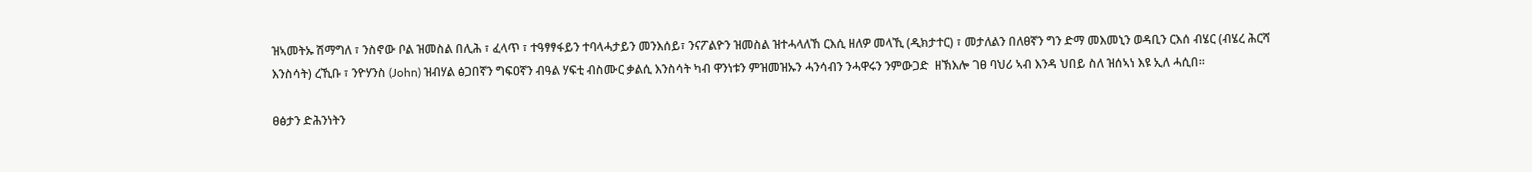ዝኣመትኡ ሽማግለ ፣ ንስኖው ቦል ዝመስል በሊሕ ፣ ፈላጥ ፣ ተዓፃፃፋይን ተባላሓታይን መንእሰይ፣ ንናፖልዮን ዝመስል ዝተሓላለኸ ርእሲ ዘለዎ መላኺ (ዲክታተር) ፣ መታለልን በለፀኛን ግን ድማ መእመኒን ወዳቢን ርእሰ ብሄር (ብሄረ ሕርሻ እንስሳት) ረኺቡ ፣ ንዮሃንስ (John) ዝብሃል ፅጋበኛን ግፍዐኛን ብዓል ሃፍቲ ብስሙር ቃልሲ እንስሳት ካብ ዋንነቱን ምዝመዝኡን ሓንሳብን ንሓዋሩን ንምውጋድ  ዘኽእሎ ገፀ ባህሪ ኣብ እንዳ ህበይ ስለ ዝሰኣነ እዩ ኢለ ሓሲበ።

ፀፅታን ድሕንነትን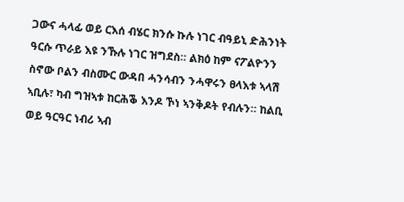ጋውና ሓላፊ ወይ ርእሰ ብሄር ክንሱ ኩሉ ነገር ብዓይኒ ድሕንነት ዓርሱ ጥራይ እዩ ንኹሉ ነገር ዝግደስ። ልክዕ ከም ናፖልዮንን ስኖው ቦልን ብስሙር ውዳበ ሓንሳብን ንሓዋሩን ፀላእቱ ኣላሽ ኣቢሉ፣ ካብ ግዝኣቱ ከርሕቕ እንዶ ኾነ ኣንቅዶት የብሉን። ከልቢ ወይ ዓርዓር ነብሪ ኣብ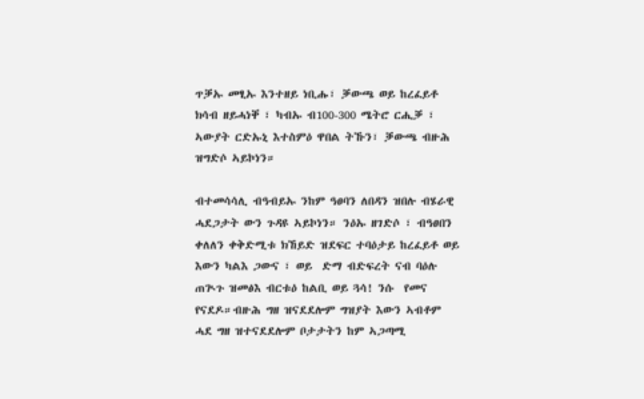ጥቓኡ መፂኡ እንተዘይ ነቢሑ፣ ቓውጫ ወይ ከረፈይቶ ክሳብ ዘይሓነቐ ፣ ካብኡ ብ100-300 ሜትሮ ርሒቓ ፣ ኣውያት ርድኡኒ እተስምዕ ዋበል ትኹን፣ ቓውጫ ብዙሕ ዝግድሶ ኣይኮነን።

ብተመሳሳሊ ብዓብይኡ ንከም ዓፀባን ለበዳን ዝበሉ ብሄራዊ ሓደጋታት ውን ጉዳዩ ኣይኮነን። ንዕኡ ዘገድሶ ፣ ብዓፀበን ቀለለን ቀቅድሚቱ ክኸይድ ዝደፍር ተባዕታይ ከረፈይቶ ወይ እውን ካልእ ጋውና ፣ ወይ  ድማ ብድፍረት ናብ ባዕሉ ጠጒጉ ዝመፅእ ብርቱዕ ከልቢ ወይ ጓሳ! ንሱ  የመና የናደዶ።ብዙሕ ግዘ ዝናደደሎም ግዝያት እውን ኣብቶም ሓደ ግዘ ዝተናደደሎም ቦታታትን ከም ኣጋጣሚ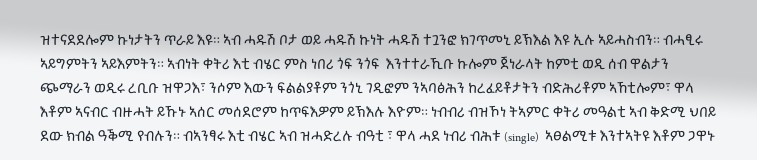ዝተናደደሎም ኩነታትን ጥራይ እዩ። ኣብ ሓዱሽ ቦታ ወይ ሓዱሽ ኩነት ሓዱሽ ተጓንፎ ክገጥመኒ ይኽእል እዩ ኢሉ ኣይሓስብን። ብሓፂሩ ኣይግምትን ኣይእምትን። ኣብነት ቀትሪ እቲ ብሄር ምስ ነበሪ ጎፍ ንጎፍ  እንተተራኺቡ ኩሎም ጀነራላት ከምቲ ወዲ ሰብ ዋልታን ጭማራን ወዲሩ ረቢቡ ዝዋጋእ፣ ንሶም እውን ፍልልያቶም ንጎኒ ገዲፎም ንኣባፅሕን ከረፈይቶታትን ብድሕሪቶም ኣኸቲሎም፣ ዋላ እቶም ኣናብር ብዙሓት ይኹኑ ኣሰር መሰደሮም ከጥፍእዎም ይኽእሉ እዮም። ነብብሪ ብዝኾነ ትኣምር ቀትሪ መዓልቲ ኣብ ቅድሚ ህበይ ደው ክብል ዓቕሚ የብሉን። ብኣንፃሩ እቲ ብሄር ኣብ ዝሓድረሉ ብዓቲ ፣ ዋላ ሓደ ነብሪ ብሕቱ (single)  ኣፀልሚቱ እንተኣትዩ እቶም ጋዋኑ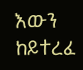እውን ከይተረፈ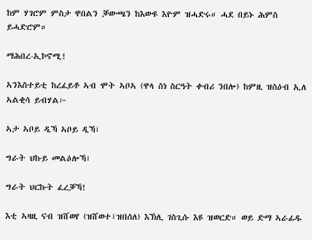ከም ሃገሮም ምስታ ዋበልን ቓውጫን ከእውዩ እዮም ዝሓድሩ። ሓደ በይኑ ሕምስ  ይሓድሮም።

ማሕበረ-ኢኮኖሚ!

ኣንእስተይቲ ከረፈይቶ ኣብ ሞት ኣቦኣ (ዋላ ስነ ስርዓት ቀብሪ ንበሎ) ከምዚ ዝስዕብ ኢለ ኣልቂሳ ይብሃል፦

ኣታ ኣቦይ ዲኻ ኣቦይ ዲኻ፣

ግራት ህኩይ መልዕሎኻ፣

ግራት ህርኩት ፈረቓኻ!

እቲ ኣዛዚ ናብ ዝሸወየ (ዝሸወተ፣ዝበሰለ) እኽሊ ገስጊሱ እዩ ዝወርድ። ወይ ድማ ኣራፊዱ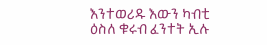እንተወሪዱ እውን ካብቲ ዕስለ ቁሩብ ፈንተት ኢሉ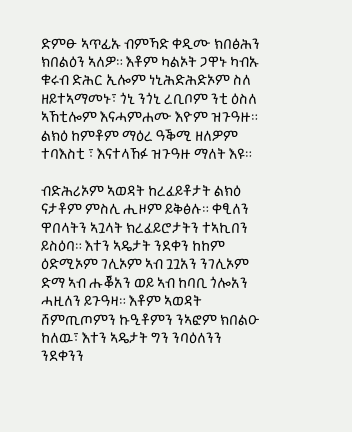ድምፁ ኣጥፊኡ ብምኻድ ቀዲሙ ክበፅሕን ክበልዕን ኣለዎ። እቶም ካልኦት ጋዋኑ ካብኡ ቁሩብ ድሕር ኢሎም ነኒሕድሕድኦም ስለ ዘይተኣማመኑ፣ ጎኒ ንጎኒ ረቢቦም ንቲ ዕስለ ኣኸቲሎም እናሓምሐሙ እዮም ዝጉዓዙ። ልክዕ ከምቶም ማዕረ ዓቕሚ ዘለዎም ተባእስቲ ፣ እናተላኸፉ ዝጉዓዙ ማለት እዩ።

ብድሕሪኦም ኣወዳት ከረፈይቶታት ልክዕ ናታቶም ምስሊ ሒዞም ይቅፅሉ። ቀፂለን ዋበላትን ኣጓላት ክረፈይሮታትን ተኣኪበን ይስዕባ። እተን ኣዴታት ንደቀን ከከም ዕድሚኦም ገሊኦም ኣብ ጓጓአን ንገሊኦም ድማ ኣብ ሑቖአን ወይ ኣብ ከባቢ ጎሎአን ሓዚለን ይጉዓዛ። እቶም ኣወዳት ሸምጢጦምን ኩዒቶምን ንኣፎም ክበልዑ ከለዉ፣ እተን ኣዴታት ግን ንባዕለንን ንደቀንን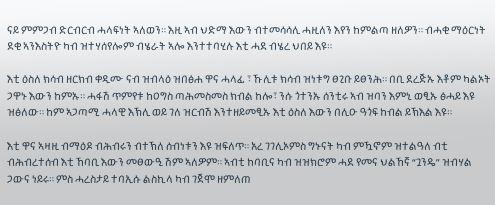ናይ ምምጋብ ድርብርብ ሓላፍነት ኣለወን። እዚ ኣብ ህድማ እውን ብተመሳሳሊ ሓዚለን እየን ከምልጣ ዘለዎን። ብሓቂ ማዕርነት ደቂ ኣንእስትዮ ካብ ዝተሃሰየሎም ብሄራት ኣሎ እንተተባሂሉ እቲ ሓደ ብሄረ ህበይ እዩ።

እቲ ዕስለ ክሳብ ዘርክብ ቀዲሙ ናብ ዝብላዕ ዝበፅሐ ዋና ሓላፊ ፣ ኹሊቱ ክሳብ ዝነቱግ ፀጊቡ ይፀንሕ። በቢ ደረጅኡ እቶም ካልኦት ጋዋኑ እውን ከምኡ። ሓፋሽ ጥምየቱ ከዐግስ ጣሕመስመስ ክብል ከሎ፣ ንሱ ጎተንኡ ሰንቲሩ ኣብ ዝባን እምኒ ወፂኡ ፅሓይ እዩ ዝፅለው። ከም ኣጋጣሚ ሓላዊ እኽሊ ወይ ገለ ዝርብሽ እንተዘይመፂኡ እቲ ዕስለ እውን በሊዑ ዓጎፍ ከብል ይኽእል እዩ።

እቲ ዋና ኣዛዚ ብማዕዶ ብሕብሩን ብተኽለ ሰብነቱን እዩ ዝፍለጥ። አረ ገገሊኦምስ ግኑናት ካብ ምዃኖም ዝተልዓለ ብቲ ብሕብረተሰብ እቲ ኸባቢ እውን መፀውዒ ሽም ኣለዎም። ኣብቲ ከባቢና ካብ ዝዝክሮም ሓደ የመና ህልኸኛ “ጓንዴ” ዝብሃል ጋውና ነይሩ። ምስ ሓረስታይ ተባኢሱ ልስኪላ ካብ ገጀሞ ዘምለጠ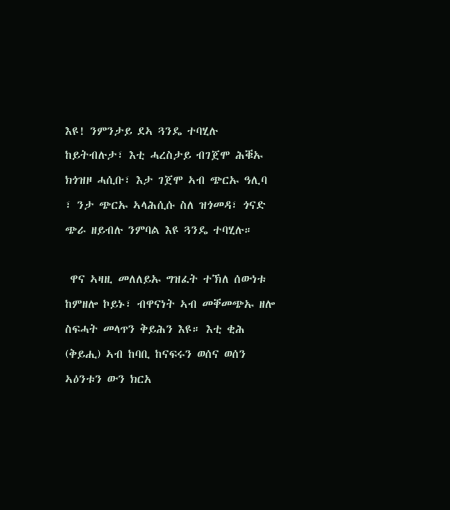እዩ! ንምንታይ ደኣ ጓንዴ ተባሂሉ ከይትብሉታ፣ እቲ ሓረስታይ ብገጀሞ ሕቑኡ ክጎዝዞ ሓሲቡ፣ እታ ገጀሞ ኣብ ጭርኡ ዓሊባ ፣ ንታ ጭርኡ ኣላሕሲሱ ስለ ዝጎመዳ፣ ጎናድ ጭራ ዘይብሉ ንምባል እዩ ጓንዴ ተባሂሉ።

 ዋና ኣዛዚ መለለይኡ ግዝፈት ተኽለ ሰውነቱ ከምዘሎ ኮይኑ፣ ብዋናነት ኣብ መቐመጭኡ ዘሎ ስፍሓት መላጥን ቅይሕን እዩ። እቲ ቂሕ (ቅይሒ) ኣብ ከባቢ ከናፍሩን ወሰና ወሰን ኣዕንቱን ውን ክርአ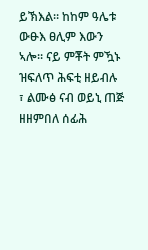ይኽእል። ከከም ዓሌቱ ውፁእ ፀሊም እውን ኣሎ። ናይ ምቾት ምዃኑ ዝፍለጥ ሕፍቲ ዘይብሉ ፣ ልሙፅ ናብ ወይኒ ጠጅ ዘዘምበለ ሰፊሕ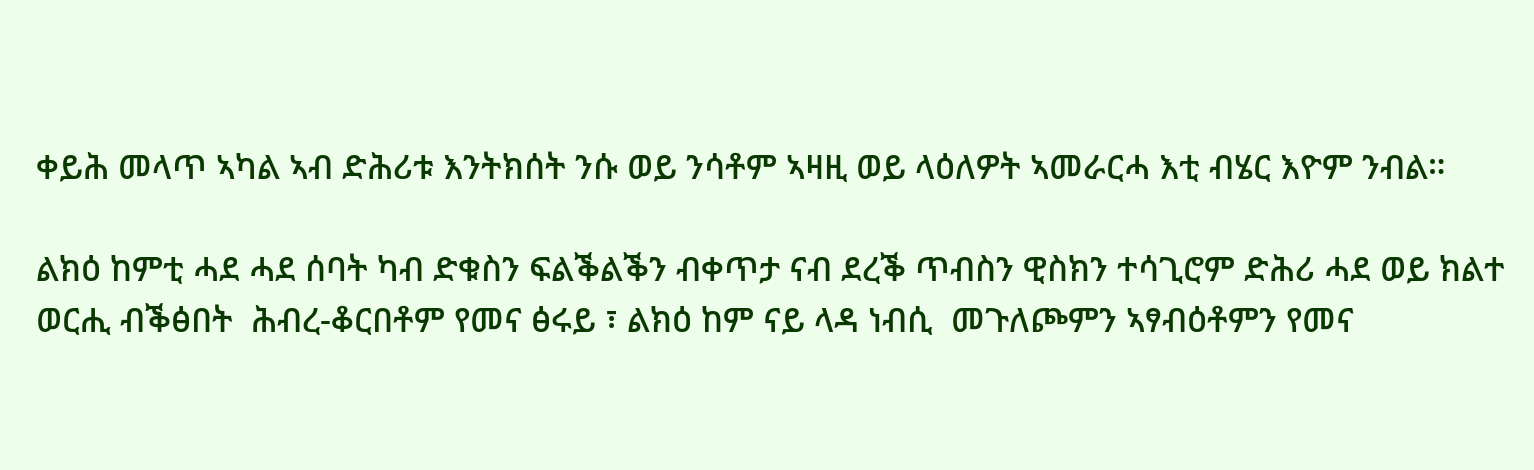ቀይሕ መላጥ ኣካል ኣብ ድሕሪቱ እንትክሰት ንሱ ወይ ንሳቶም ኣዛዚ ወይ ላዕለዎት ኣመራርሓ እቲ ብሄር እዮም ንብል።

ልክዕ ከምቲ ሓደ ሓደ ሰባት ካብ ድቁስን ፍልቕልቕን ብቀጥታ ናብ ደረቕ ጥብስን ዊስክን ተሳጊሮም ድሕሪ ሓደ ወይ ክልተ ወርሒ ብቕፅበት  ሕብረ-ቆርበቶም የመና ፅሩይ ፣ ልክዕ ከም ናይ ላዳ ነብሲ  መጉለጮምን ኣፃብዕቶምን የመና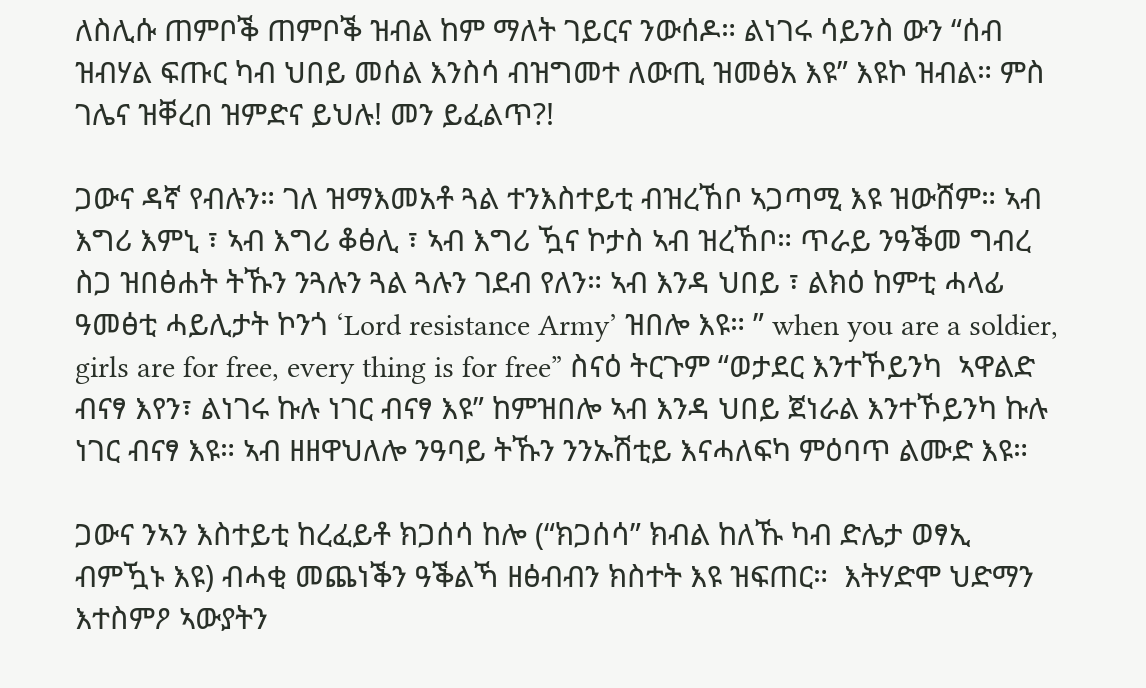ለስሊሱ ጠምቦቕ ጠምቦቕ ዝብል ከም ማለት ገይርና ንውሰዶ። ልነገሩ ሳይንስ ውን “ሰብ ዝብሃል ፍጡር ካብ ህበይ መሰል እንስሳ ብዝግመተ ለውጢ ዝመፅአ እዩ” እዩኮ ዝብል። ምስ ገሌና ዝቐረበ ዝምድና ይህሉ! መን ይፈልጥ?!

ጋውና ዳኛ የብሉን። ገለ ዝማእመአቶ ጓል ተንእስተይቲ ብዝረኸቦ ኣጋጣሚ እዩ ዝውሸም። ኣብ እግሪ እምኒ ፣ ኣብ እግሪ ቆፅሊ ፣ ኣብ እግሪ ዃና ኮታስ ኣብ ዝረኸቦ። ጥራይ ንዓቕመ ግብረ ስጋ ዝበፅሐት ትኹን ንጓሉን ጓል ጓሉን ገደብ የለን። ኣብ እንዳ ህበይ ፣ ልክዕ ከምቲ ሓላፊ ዓመፅቲ ሓይሊታት ኮንጎ ‘Lord resistance Army’ ዝበሎ እዩ። ” when you are a soldier, girls are for free, every thing is for free” ስናዕ ትርጉም “ወታደር እንተኾይንካ  ኣዋልድ ብናፃ እየን፣ ልነገሩ ኩሉ ነገር ብናፃ እዩ” ከምዝበሎ ኣብ እንዳ ህበይ ጀነራል እንተኾይንካ ኩሉ ነገር ብናፃ እዩ። ኣብ ዘዘዋህለሎ ንዓባይ ትኹን ንንኡሽቲይ እናሓለፍካ ምዕባጥ ልሙድ እዩ።

ጋውና ንኣን እስተይቲ ከረፈይቶ ክጋሰሳ ከሎ (“ክጋሰሳ” ክብል ከለኹ ካብ ድሌታ ወፃኢ ብምዃኑ እዩ) ብሓቂ መጨነቕን ዓቕልኻ ዘፅብብን ክስተት እዩ ዝፍጠር።  እትሃድሞ ህድማን እተስምዖ ኣውያትን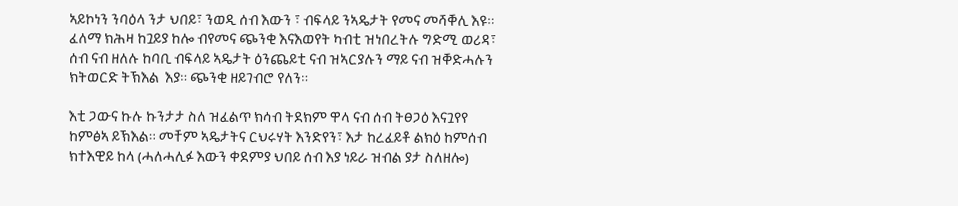ኣይኮነን ንባዕላ ንታ ህበይ፣ ንወዲ ሰብ እውን ፣ ብፍላይ ንኣዴታት የመና መሻቐሊ እዩ። ፈለማ ክሕዛ ከጓይያ ከሎ ብየመና ጭንቂ እናእወየት ካብቲ ዝነበረትሉ ግድሚ ወሪዳ፣ ሰብ ናብ ዘለሉ ከባቢ ብፍላይ ኣዴታት ዕንጨይቲ ናብ ዝኣርያሉን ማይ ናብ ዝቐድሓሉን ክትወርድ ትኽእል  እያ። ጭንቂ ዘይገብሮ የለን።

እቲ ጋውና ኩሉ ኩንታታ ስለ ዝፈልጥ ክሳብ ትደክም ዋላ ናብ ሰብ ትፀጋዕ እናጓየየ ከምፅኣ ይኽእል። መቸም ኣዴታትና ርህሩሃት እንድየን፣ እታ ከረፈይቶ ልክዕ ከምሰብ ክተእዊይ ከላ (ሓለሓሊፉ እውን ቀደምያ ህበይ ሰብ እያ ነይራ ዝብል ያታ ስለዘሎ)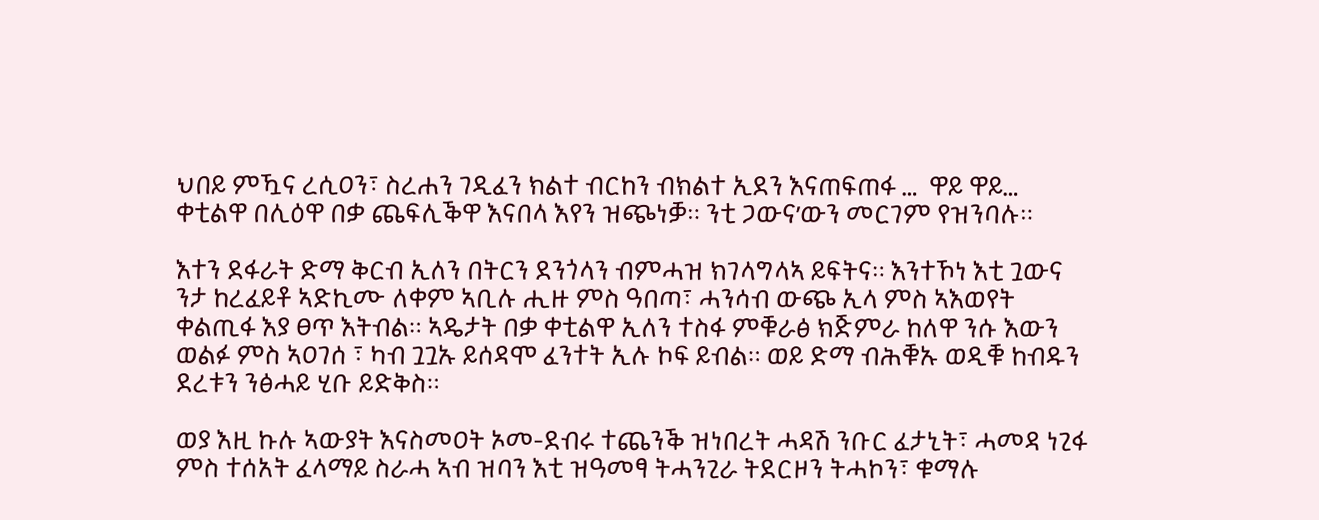ህበይ ምዃና ረሲዐን፣ ስረሐን ገዲፈን ክልተ ብርከን ብክልተ ኢደን እናጠፍጠፋ …  ዋይ ዋይ… ቀቲልዋ በሊዕዋ በቃ ጨፍሊቕዋ እናበላ እየን ዝጭነቓ። ንቲ ጋውና’ውን መርገም የዝንባሉ።

እተን ደፋራት ድማ ቅርብ ኢለን በትርን ደንጎላን ብምሓዝ ክገላግላኣ ይፍትና። እንተኾነ እቲ ጓውና ንታ ከረፈይቶ ኣድኪሙ ለቀም ኣቢሉ ሒዙ ምስ ዓበጣ፣ ሓንሳብ ውጭ ኢላ ምስ ኣእወየት ቀልጢፋ እያ ፀጥ እትብል። ኣዴታት በቃ ቀቲልዋ ኢለን ተስፋ ምቑራፅ ክጅምራ ከለዋ ንሱ እውን ወልፉ ምስ ኣዐገሰ ፣ ካብ ጓጓኡ ይሰዳሞ ፈንተት ኢሉ ኮፍ ይብል። ወይ ድማ ብሕቑኡ ወዲቑ ከብዱን ደረቱን ንፅሓይ ሂቡ ይድቅስ።

ወያ እዚ ኩሉ ኣውያት እናስመዐት ኦመ-ደብሩ ተጨንቕ ዝነበረት ሓዳሽ ንቡር ፈታኒት፣ ሓመዳ ነጊፋ ምስ ተሰአት ፈላማይ ስራሓ ኣብ ዝባን እቲ ዝዓመፃ ትሓንጊራ ትደርዞን ትሓኮን፣ ቁማሉ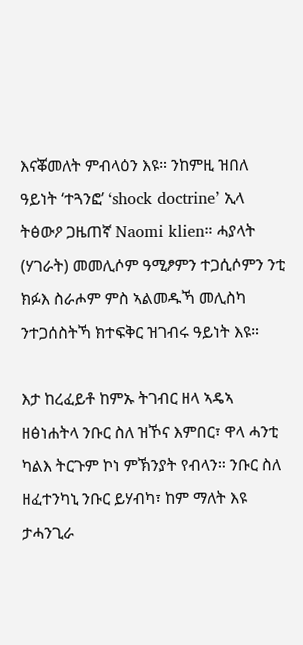እናቖመለት ምብላዕን እዩ። ንከምዚ ዝበለ ዓይነት ‘ተጓንፎ’ ‘shock doctrine’ ኢላ ትፅውዖ ጋዜጠኛ Naomi klien። ሓያላት (ሃገራት) መመሊሶም ዓሚፆምን ተጋሲሶምን ንቲ ክፉእ ስራሖም ምስ ኣልመዱኻ መሊስካ ንተጋሰስትኻ ክተፍቅር ዝገብሩ ዓይነት እዩ።

እታ ከረፈይቶ ከምኡ ትገብር ዘላ ኣዴኣ ዘፅነሐትላ ንቡር ስለ ዝኾና እምበር፣ ዋላ ሓንቲ ካልእ ትርጉም ኮነ ምኽንያት የብላን። ንቡር ስለ ዘፈተንካኒ ንቡር ይሃብካ፣ ከም ማለት እዩ ታሓንጊራ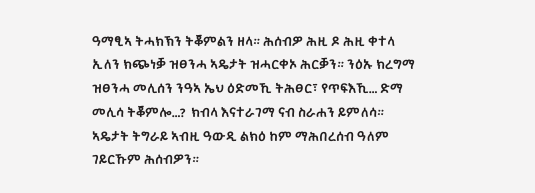ዓማፂኣ ትሓክኽን ትቖምልን ዘላ። ሕሰብዎ ሕዚ ዶ ሕዚ ቀተላ ኢለን ክጭነቓ ዝፀንሓ ኣዴታት ዝሓርቀኦ ሕርቓን። ንዕኡ ክረግማ ዝፀንሓ መሊሰን ንዓኣ ኤህ ዕድመኺ ትሕፀር፣ የጥፍእኺ… ድማ መሊሳ ትቖምሎ…?  ክብላ እናተራገማ ናብ ስራሐን ይምለሳ። ኣዴታት ትግራይ ኣብዚ ዓውዲ ልክዕ ከም ማሕበረሰብ ዓለም ገይርኹም ሕሰብዎን።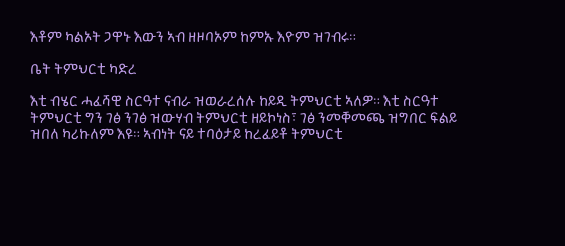እቶም ካልኦት ጋዋኑ እውን ኣብ ዘዞባኦም ከምኡ እዮም ዝገብሩ።

ቤት ትምህርቲ ካድረ

እቲ ብሄር ሓፈሻዊ ስርዓተ ናብራ ዝወራረሰሉ ከይዲ ትምህርቲ ኣለዎ። እቲ ስርዓተ ትምህርቲ ግን ገፅ ንገፅ ዝውሃብ ትምህርቲ ዘይኮነስ፣ ገፅ ንመቐመጫ ዝግበር ፍልይ ዝበለ ካሪኩለም እዩ። ኣብነት ናይ ተባዕታይ ከረፈይቶ ትምህርቲ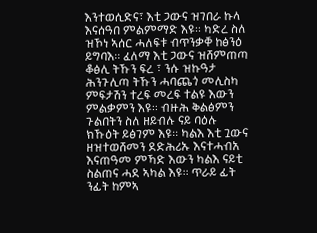እንተወሲድና፣ እቲ ጋውና ዝገበራ ኩላ እናሰዓበ ምልምማድ እዩ። ካድረ ስለ ዝኾነ ኣሰር ሓለፍቱ ብጥንቃቐ ከፅንዕ ይግባእ። ፈለማ እቲ ጋውና ዝሸምጠጣ ቆፅሊ ትኹን ፍረ ፣ ንሱ ዝኩዓታ ሕንጉሊጣ ትኹን ሓባጨጎ መሊስካ ምፍታሽን ተረፍ መረፍ ተልዩ እውን ምልቃምን እዩ። ብዙሕ ቅልፅምን ጉልበትን ስለ ዘይብሉ ናይ ባዕሉ ክኹዕት ይፅገም እዩ። ካልእ እቲ ጓውና ዘዝተወሸመን ደድሕሪኡ እናተሓብአ እናጠዓመ ምኻድ እውን ካልእ ናይቲ ስልጠና ሓደ ኣካል እዩ። ጥራይ ፊት ንፊት ከምኣ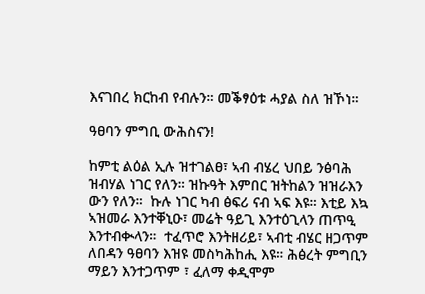እናገበረ ክርከብ የብሉን። መቕፃዕቱ ሓያል ስለ ዝኾነ።

ዓፀባን ምግቢ ውሕስናን!

ከምቲ ልዕል ኢሉ ዝተገልፀ፣ ኣብ ብሄረ ህበይ ንፅባሕ ዝብሃል ነገር የለን። ዝኩዓት እምበር ዝትከልን ዝዝራእን ውን የለን።  ኩሉ ነገር ካብ ፅፍሪ ናብ ኣፍ እዩ። እቲይ እኳ ኣዝመራ እንተቐኒዑ፣ መሬት ዓይጊ እንተዕጊላን ጠጥዒ እንተብቊላን።  ተፈጥሮ እንትዘሪይ፣ ኣብቲ ብሄር ዘጋጥም ለበዳን ዓፀባን እዝዩ መስካሕከሒ እዩ። ሕፅረት ምግቢን ማይን እንተጋጥም ፣ ፈለማ ቀዲሞም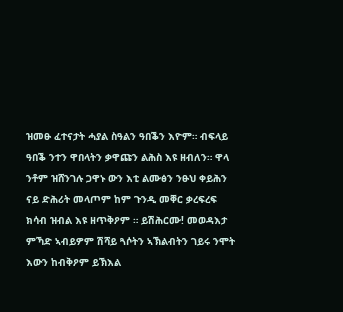ዝመፁ ፈተናታት ሓያል ስዓልን ዓበቕን እዮም። ብፍላይ ዓበቕ ንተን ዋበላትን ቃዋጩን ልሕስ እዩ ዘብለን። ዋላ ንቶም ዝሸንገሉ ጋዋኑ ውን እቲ ልሙፅን ንፁህ ቀይሕን ናይ ድሕሪት መላጦም ከም ጉንዲ መቐር ቃረፍረፍ ክሳብ ዝብል እዩ ዘጥቅዖም ። ይሽሕርሙ! መወዳእታ ምኻድ ኣብይዎም ሽሻይ ጓሶትን ኣኽልብትን ገይሩ ንሞት እውን ከብቅዖም ይኽእል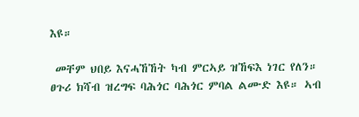እዩ።

 መቸም ህበይ እናሓኸኸት ካብ ምርኣይ ዝኸፍእ ነገር የለን። ፀጉሪ ክሻብ ዝረግፍ ባሕጎር ባሕጎር ምባል ልሙድ እዩ። ኣብ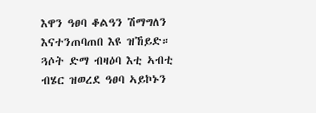እዋን ዓፀባ ቆልዓን ሽማግለን እናተንጠባጠበ እዩ ዝኸይድ። ጓሶት ድማ ብዛዕባ እቲ ኣብቲ ብሄር ዝወረደ ዓፀባ ኣይኮኑን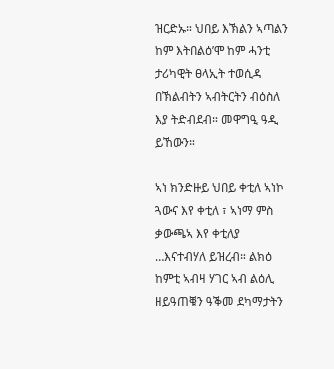ዝርድኡ። ህበይ እኽልን ኣጣልን ከም እትበልዕ’ሞ ከም ሓንቲ ታሪካዊት ፀላኢት ተወሲዳ በኽልብትን ኣብትርትን ብዕስለ እያ ትድብደብ። መዋግዒ ዓዲ ይኸውን።

ኣነ ክንድዙይ ህበይ ቀቲለ ኣነኮ ጓውና እየ ቀቲለ ፣ ኣነማ ምስ ቃውጫኣ እየ ቀቲለያ …እናተብሃለ ይዝረብ። ልክዕ ከምቲ ኣብዛ ሃገር ኣብ ልዕሊ ዘይዓጠቑን ዓቕመ ደካማታትን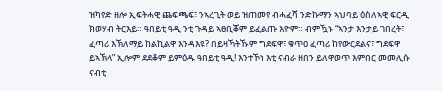ዝካየድ ዘሎ ኢፍትሓዊ ጨፍጫፍ፣ ንኣረጊት ወይ ዝጠመየ ብሓፈሻ ንድኩማን ኣህባይ ዕስለኣዊ ፍርዲ ክወሃብ ትርእይ። ዓበይቲ ዓዲ ንቲ ጉዳይ ኣፀቢቖም ይፈልጡ እዮም። ብምዃኑ “ኣንታ እንታይ ገበረት፣ ፈጣሪ እኽለማይ ከልኪልዋ እንዳእዩ? በይዛኻትኹም ግደፍዋ፣ ቁጥዐ ፈጣሪ ከየውርደልና፣ ግደፍዋ ይኣኽላ” ኢሎም ደደቆም ይምዕዱ ዓበይቲ ዓዲ! እንተኾነ እቲ ናብራ ዘበን ይለዋወጥ እምበር መመሊሱ ናብቲ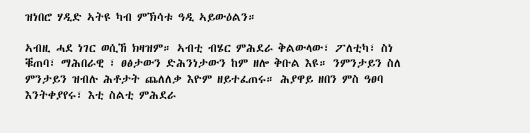ዝነበሮ ሃዲድ ኣትዩ ካብ ምኽሳቱ ዓዲ ኣይውዕልን።

ኣብዚ ሓደ ነገር ወሲኸ ክዛዝም። ኣብቲ ብሄር ምሕደራ ቅልውላው፣ ፖለቲካ፣ ስነ ቑጠባ፣ ማሕበራዊ ፣ ፀፅታውን ድሕንነታውን ከም ዘሎ ቅቡል እዩ። ንምንታይን ስለ ምንታይን ዝብሉ ሕቶታት ጨለለቃ እዮም ዘይተፈጠሩ። ሕያዋይ ዘበን ምስ ዓፀባ እንትቀያየሩ፣ እቲ ስልቲ ምሕደራ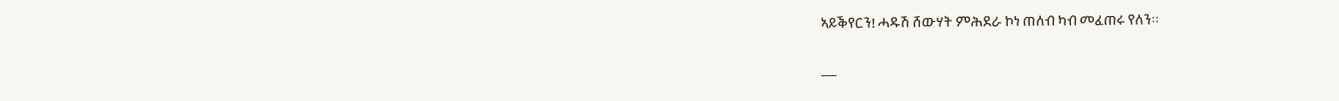ኣይቕየርን! ሓዱሽ ሸውሃት ምሕደራ ኮነ ጠለብ ካብ መፈጠሩ የለን።

___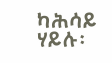ካሕሳይ ሃይሉ፡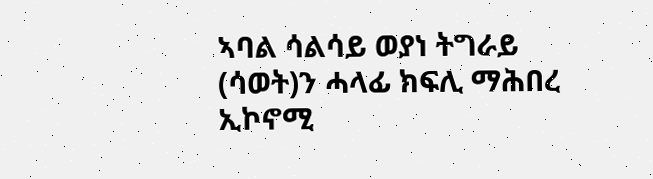ኣባል ሳልሳይ ወያነ ትግራይ (ሳወት)ን ሓላፊ ክፍሊ ማሕበረ ኢኮኖሚ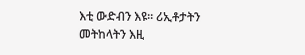እቲ ውድብን እዩ። ሪኢቶታትን መትከላትን እዚ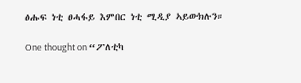ፅሑፍ ነቲ ፀሓፋይ እምበር ነቲ ሚዲያ ኣይውክሉን።

One thought on “ፖለቲካ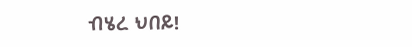ብሄረ ህበይ!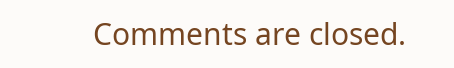Comments are closed.